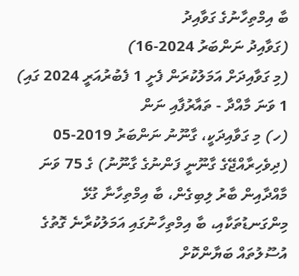ބާ އިމްތިހާނުގެ ގަވާއިދު
(ގަވާއިދު ނަންބަރު 2024-16)
(މި ގަވާއިދަށް އަމަލުކުރަން ފެށީ 1 ފެބުރުއަރީ 2024 ގައި)
1 ވަނަ މާއްދާ - ތައާރުފާއި ނަން
(ހ) މި ގަވާއިދަކީ، ގާނޫނު ނަންބަރު 2019-05 (ދިވެހިރާއްޖޭގެ ގާނޫނީ ފަންނުގެ ގާނޫނު) ގެ 75 ވަނަ މާއްދާއިން ބާރު ލިބިގެން، ބާ އިމްތިހާނާ ގުޅޭ މިންގަނޑުތަކާއި، ބާ އިމްތިހާނުގައި އަމަލުކުރާނެ ގޮތުގެ އުސޫލުތައް ބަޔާންކޮށް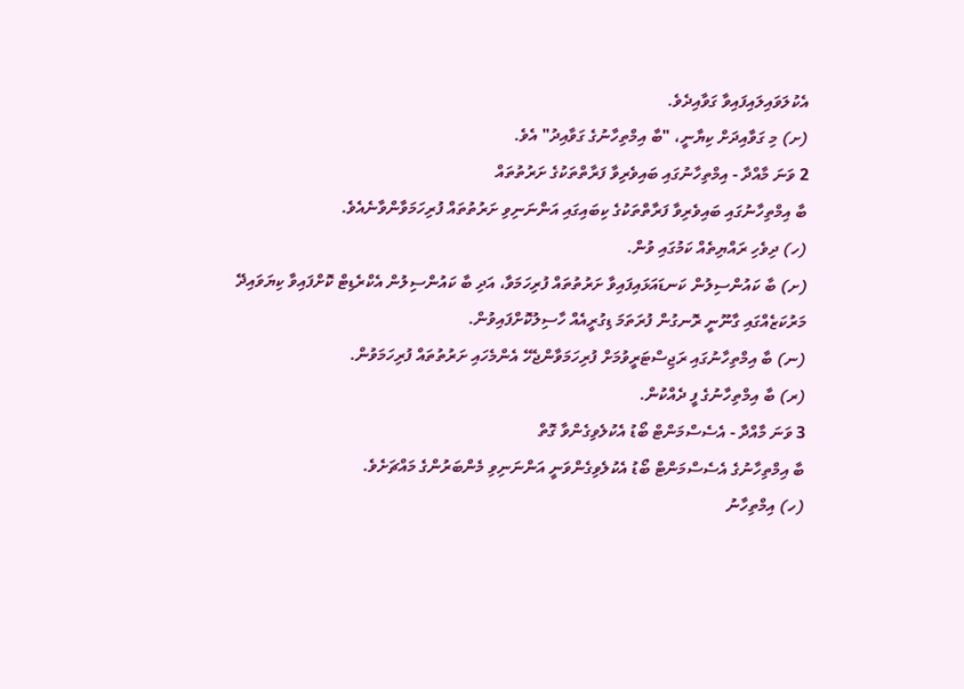އެކުލަވައިލައިފައިވާ ގަވާއިދެވެ.
(ށ) މި ގަވާއިދަށް ކިޔާނީ، "ބާ އިމްތިހާނުގެ ގަވާއިދު" އެވެ.
2 ވަނަ މާއްދާ - އިމްތިހާނުގައި ބައިވެރިވާ ފަރާތްތަކުގެ ށަރުތުތައް
ބާ އިމްތިހާނުގައި ބައިވެރިވާ ފަރާތްތަކުގެ ކިބައިގައި އަންނަނިވި ށަރުތުތައް ފުރިހަމަވާންވާނެއެވެ.
(ހ) ދިވެހި ރައްޔިތެއް ކަމުގައި ވުން.
(ށ) ބާ ކައުންސިލުން ކަނޑައަޅައިފައިވާ ށަރުތުތައް ފުރިހަމަވާ، އަދި ބާ ކައުންސިލުން އެކްރެޑިޓް ކޮށްފައިވާ ކިޔަވައިދޭ މަރުކަޒެއްގައި ގާނޫނީ ރޮނގުން ފުރަތަމަ ޑިގުރީއެއް ހާސިލުކޮށްފައިވުން.
(ނ) ބާ އިމްތިހާނުގައި ރަޖިސްޓަރީވުމަށް ފުރިހަމަވާންޖެހޭ އެންމެހައި ށަރުތުތައް ފުރިހަމަވުން.
(ރ) ބާ އިމްތިހާނުގެ ފީ ދެއްކުން.
3 ވަނަ މާއްދާ - އެސެސްމަންޓް ބޯޑު އެކުލެވިގެންވާ ގޮތް
ބާ އިމްތިހާނުގެ އެސެސްމަންޓް ބޯޑު އެކުލެވިގެންވަނީ އަންނަނިވި މެންބަރުންގެ މައްޗަށެވެ.
(ހ) އިމްތިހާނު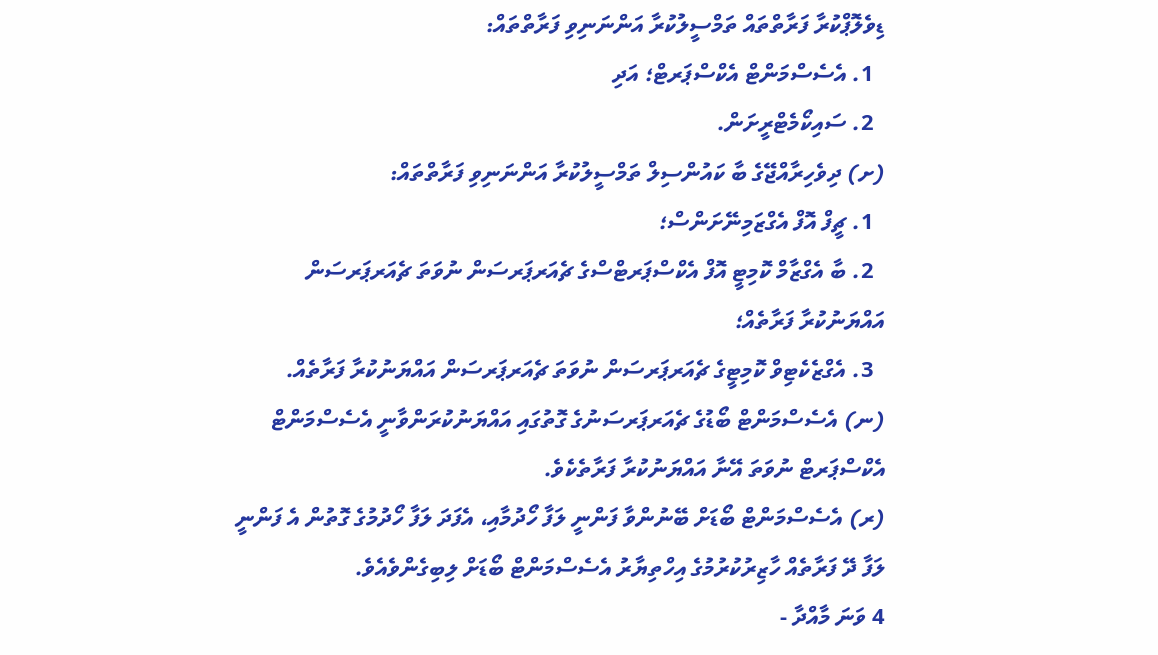ޑިވެލޮޕްކުރާ ފަރާތްތައް ތަމްސީލުކުރާ އަންނަނިވި ފަރާތްތައް:
  1. އެސެސްމަންޓް އެކްސްޕަރޓް؛ އަދި
  2. ސައިކޯމެޓްރީށަން.
(ށ) ދިވެހިރާއްޖޭގެ ބާ ކައުންސިލް ތަމްސީލުކުރާ އަންނަނިވި ފަރާތްތައް:
  1. ޗީފް އޮފް އެގްޒަމިނޭށަންސް؛
  2. ބާ އެގްޒާމް ކޮމިޓީ އޮފް އެކްސްޕަރޓްސްގެ ޗެއަރޕަރސަން ނުވަތަ ޗެއަރޕަރސަން އައްޔަނުކުރާ ފަރާތެއް؛
  3. އެގްޒެކެޓިވް ކޮމިޓީގެ ޗެއަރޕަރސަން ނުވަތަ ޗެއަރޕަރސަން އައްޔަނުކުރާ ފަރާތެއް.
(ނ) އެސެސްމަންޓް ބޯޑުގެ ޗެއަރޕަރސަނުގެ ގޮތުގައި އައްޔަނުކުރަންވާނީ އެސެސްމަންޓް އެކްސްޕަރޓް ނުވަތަ އޭނާ އައްޔަނުކުރާ ފަރާތެކެވެ.
(ރ) އެސެސްމަންޓް ބޯޑަށް ބޭނުންވާ ފަންނީ ލަފާ ހޯދުމާއި، އެފަދަ ލަފާ ހޯދުމުގެ ގޮތުން އެ ފަންނީ ލަފާ ދޭ ފަރާތެއް ހާޒިރުކުރުމުގެ އިހްތިޔާރު އެސެސްމަންޓް ބޯޑަށް ލިބިގެންވެއެވެ.
4 ވަނަ މާއްދާ -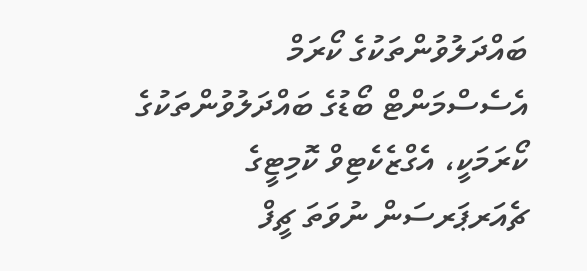ބައްދަލުވުންތަކުގެ ކޯރަމް
އެސެސްމަންޓް ބޯޑުގެ ބައްދަލުވުންތަކުގެ ކޯރަމަކީ، އެގްޒެކެޓިވް ކޮމިޓީގެ ޗެއަރޕަރސަން ނުވަތަ ޗީފް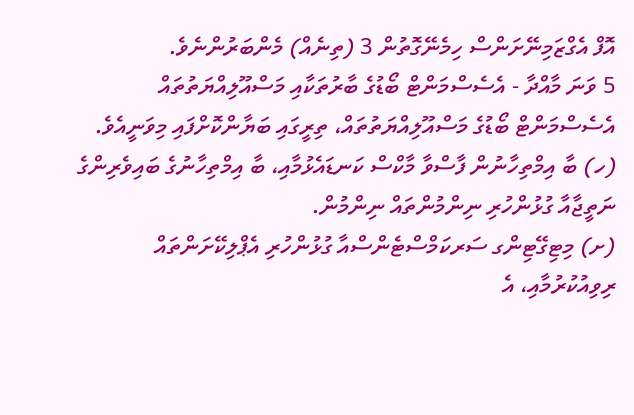އޮފް އެގްޒަމިނޭށަންސް ހިމެނޭގޮތުން 3 (ތިނެއް) މެންބަރުންނެވެ.
5 ވަނަ މާއްދާ - އެސެސްމަންޓް ބޯޑުގެ ބާރުތަކާއި މަސްއޫލިއްޔަތުތައް
އެސެސްމަންޓް ބޯޑުގެ މަސްއޫލިއްޔަތުތައް، ތިރީގައި ބަޔާންކޮށްފައި މިވަނީއެވެ.
(ހ) ބާ އިމްތިހާނުން ފާސްވާ މާކްސް ކަނޑައެޅުމާއި، ބާ އިމްތިހާނުގެ ބައިވެރިންގެ ނަތީޖާއާ ގުޅުންހުރި ނިންމުންތައް ނިންމުން.
(ށ) މިޓިގޭޓިންގ ސަރކަމްސްޓެންސްއާ ގުޅުންހުރި އެޕްލިކޭށަންތައް ރިވިއުކުރުމާއި، އެ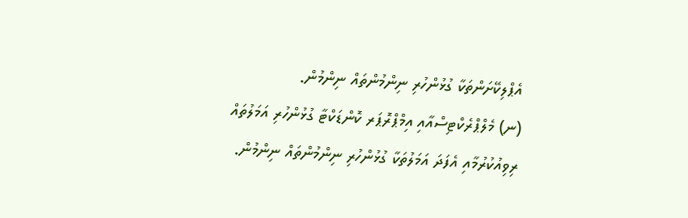އެޕްލިކޭށަންތަކާ ގުޅުންހުރި ނިންމުންތައް ނިންމުން.
(ނ) މެލްޕްރެކްޓިސްއާއި އިމްޕްރޮޕަރ ކޮންޑަކްޓާ ގުޅުންހުރި އަމަލުތައް ރިވިއުކުރުމާއި އެފަދަ އަމަލުތަކާ ގުޅުންހުރި ނިންމުންތައް ނިންމުން.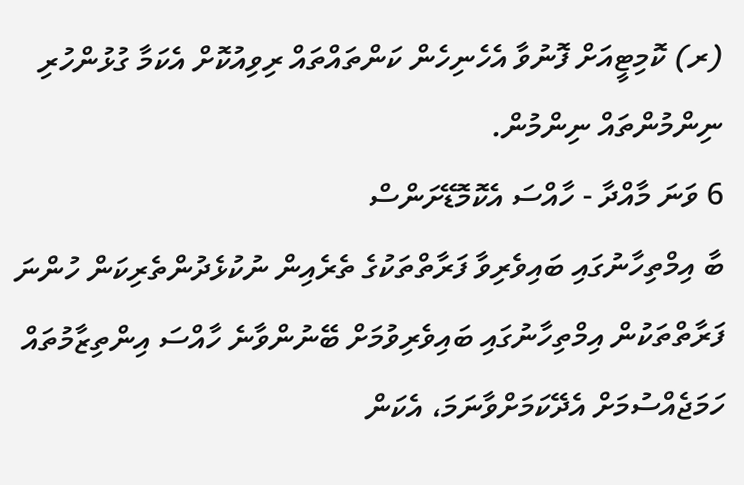(ރ) ކޮމިޓީއަށް ފޮނުވާ އެހެނިހެން ކަންތައްތައް ރިވިއުކޮށް އެކަމާ ގުޅުންހުރި ނިންމުންތައް ނިންމުން.
6 ވަނަ މާއްދާ - ހާއްސަ އެކޮމޮޑޭށަންސް
ބާ އިމްތިހާނުގައި ބައިވެރިވާ ފަރާތްތަކުގެ ތެރެއިން ނުކުޅެދުންތެރިކަން ހުންނަ ފަރާތްތަކުން އިމްތިހާނުގައި ބައިވެރިވުމަށް ބޭނުންވާނެ ހާއްސަ އިންތިޒާމުތައް ހަމަޖެއްސުމަށް އެދޭކަމަށްވާނަމަ، އެކަން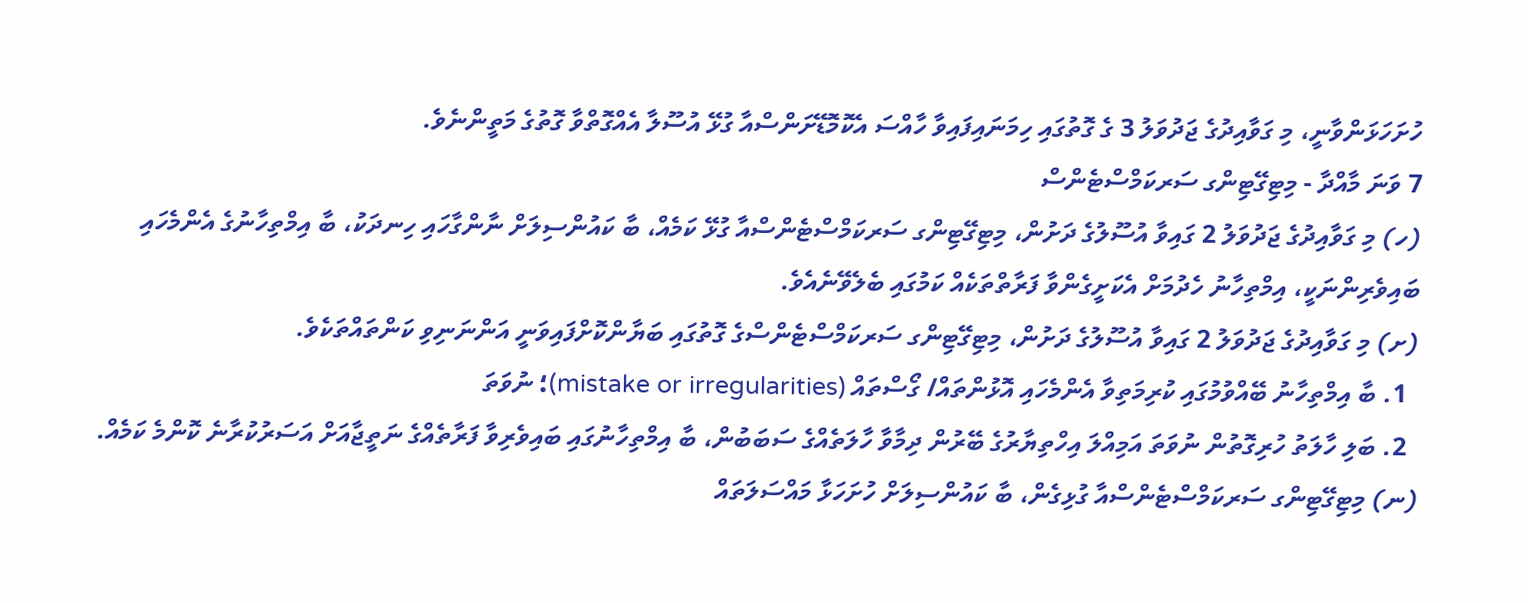ހުށަހަޅަންވާނީ، މި ގަވާއިދުގެ ޖަދުވަލު 3 ގެ ގޮތުގައި ހިމަނައިފައިވާ ހާއްސަ އެކޮމޮޑޭށަންސްއާ ގުޅޭ އުސޫލާ އެއްގޮތްވާ ގޮތުގެ މަތީންނެވެ.
7 ވަނަ މާއްދާ - މިޓިގޭޓިންގ ސަރކަމްސްޓެންސް
(ހ) މި ގަވާއިދުގެ ޖަދުވަލު 2 ގައިވާ އުސޫލުގެ ދަށުން، މިޓިގޭޓިންގ ސަރކަމްސްޓެންސްއާ ގުޅޭ ކަމެއް، ބާ ކައުންސިލަށް ނާންގާހައި ހިނދަކު، ބާ އިމްތިހާނުގެ އެންމެހައި ބައިވެރިންނަކީ، އިމްތިހާނު ހެދުމަށް އެކަށީގެންވާ ފަރާތްތަކެއް ކަމުގައި ބެލެވޭނެއެވެ.
(ށ) މި ގަވާއިދުގެ ޖަދުވަލު 2 ގައިވާ އުސޫލުގެ ދަށުން، މިޓިގޭޓިންގ ސަރކަމްސްޓެންސްގެ ގޮތުގައި ބަޔާންކޮށްފައިވަނީ އަންނަނިވި ކަންތައްތަކެވެ.
  1. ބާ އިމްތިހާނު ބޭއްވުމުގައި ކުރިމަތިވާ އެންމެހައި އޮޅުންތައް/ ގޯސްތައް (mistake or irregularities)؛ ނުވަތަ
  2. ބަލި ހާލަތު ހުރިގޮތުން ނުވަތަ އަމިއްލަ އިހްތިޔާރުގެ ބޭރުން ދިމާވާ ހާލަތެއްގެ ސަބަބުން، ބާ އިމްތިހާނުގައި ބައިވެރިވާ ފަރާތެއްގެ ނަތީޖާއަށް އަސަރުކުރާނެ ކޮންމެ ކަމެއް.
(ނ) މިޓިގޭޓިންގ ސަރކަމްސްޓެންސްއާ ގުޅިގެން، ބާ ކައުންސިލަށް ހުށަހަޅާ މައްސަލަތައް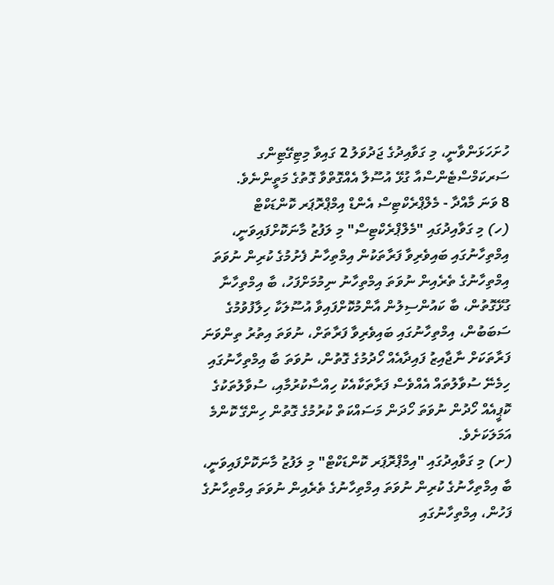ހުށަހަޅަންވާނީ، މި ގަވާއިދުގެ ޖަދުވަލު 2 ގައިވާ މިޓިގޭޓިންގ ސަރކަމްސްޓެންސްއާ ގުޅޭ އުސޫލާ އެއްގޮތްވާ ގޮތުގެ މަތީންނެވެ.
8 ވަނަ މާއްދާ - މެލްޕްރެކްޓިސް އެންޑް އިމްޕްރޮޕަރ ކޮންޑަކްޓް
(ހ) މި ގަވާއިދުގައި "މެލްޕްރެކްޓިސް" މި ލަފުޒު މާނަކޮށްފައިވަނީ، އިމްތިހާނުގައި ބައިވެރިވާ ފަރާތަކުން އިމްތިހާނު ފެށުމުގެ ކުރިން ނުވަތަ އިމްތިހާނުގެ ތެރެއިން ނުވަތަ އިމްތިހާނު ނިމުމަށްފަހު، ބާ އިމްތިހާނާ ގުޅޭގޮތުން، ބާ ކައުންސިލުން އާންމުކޮށްފައިވާ އުސޫލަކާ ހިލާފުވުމުގެ ސަބަބުން، އިމްތިހާނުގައި ބައިވެރިވާ ފަރާތަށް، ނުވަތަ އިތުރު ތިންވަނަ ފަރާތަކަށް ނާޖާއިޒު ފައިދާއެއް ހޯދުމުގެ ގޮތުން، ނުވަތަ ބާ އިމްތިހާނުގައި ހިމެނޭ ސުވާލުތައް އެއްވެސް ފަރާތަކާއެކު ހިއްސާކުރުމާއި، ސުވާލުތަކުގެ ކޮޕީއެއް ހޯދުން ނުވަތަ ހޯދަން މަސައްކަތް ކުރުމުގެ ގޮތުން ހިންގޭ ކޮންމެ އަމަލަކަށެވެ.
(ށ) މި ގަވާއިދުގައި "އިމްޕްރޮޕަރ ކޮންޑަކްޓް" މި ލަފުޒު މާނަކޮށްފައިވަނީ، ބާ އިމްތިހާނުގެ ކުރިން ނުވަތަ އިމްތިހާނުގެ ތެރެއިން ނުވަތަ އިމްތިހާނުގެ ފަހުން، އިމްތިހާނުގައި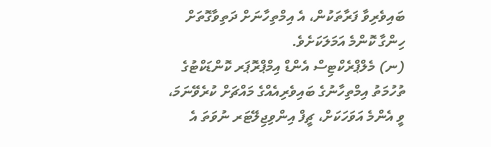ބައިވެރިވާ ފަރާތަކުން، އެ އިމްތިހާނަށް ދަތިވާގޮތަށް ހިންގާ ކޮންމެ އަމަލަކަށެވެ.
(ނ) މެލްޕްރެކްޓިސް އެންޑް އިމްޕްރޮޕަރ ކޮންޑަކްޓުގެ ތުހުމަތު އިމްތިހާނުގެ ބައިވެރިއެއްގެ މައްޗަށް ކުރެވޭނަމަ، ވީ އެންމެ އަވަހަކަށް، ޗީފް އިންވިޖިލޭޓަރ ނުވަތަ އެ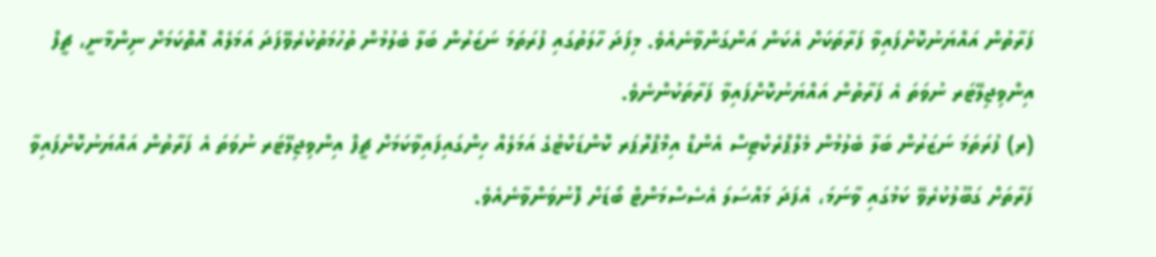ފަރާތުން އައްޔަނުކޮށްފައިވާ ފަރާތަކަށް އެކަން އަންގަންވާނެއެވެ. މިފަދަ ހާލަތުގައި ފުރަތަމަ ނަޒަރުން ބަލާ ބެލުމުން ތުހުމަތުކުރެވޭފަދަ އަމަލެއް އޮތްކަމަށް ނިންމާނީ، ޗީފް އިންވިޖިލޭޓަރ ނުވަތަ އެ ފަރާތުން އައްޔަނުކޮށްފައިވާ ފަރާތަކުންނެވެ.
(ރ) ފުރަތަމަ ނަޒަރުން ބަލާ ބެލުމުން މެލްޕްރެކްޓިސް އެންޑް އިމްޕްރޮޕަރ ކޮންޑަކްޓުގެ އަމަލެއް ހިންގައިފައިވާކަމަށް ޗީފް އިންވިޖިލޭޓަރ ނުވަތަ އެ ފަރާތުން އައްޔަނުކޮށްފައިވާ ފަރާތަށް ގަބޫލުކުރެވޭ ކަމުގައި ވާނަމަ، އެފަދަ މައްސަލަ އެސެސްމަންޓް ބޯޑަށް ފޮނުވަންވާނެއެވެ.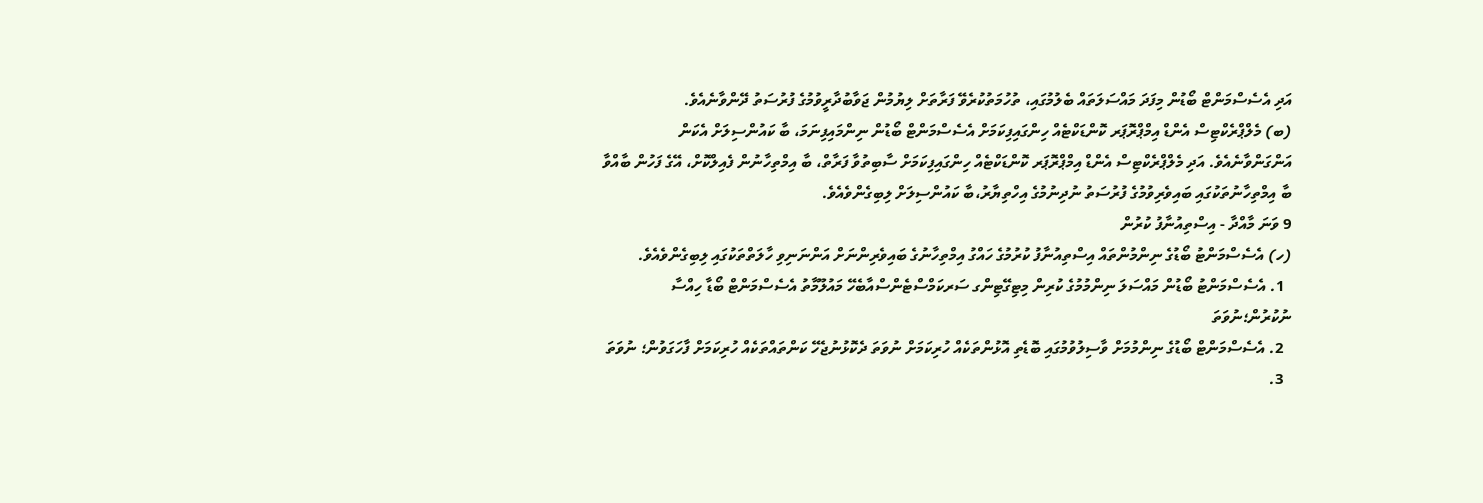އަދި އެސެސްމަންޓް ބޯޑުން މިފަދަ މައްސަލަތައް ބެލުމުގައި، ތުހުމަތުކުރެވޭ ފަރާތަށް ލިޔުމުން ޖަވާބުދާރީވުމުގެ ފުރުސަތު ދޭންވާނެއެވެ.
(ބ) މެލްޕްރެކްޓިސް އެންޑް އިމްޕްރޮޕަރ ކޮންޑަކްޓެއް ހިންގައިފިކަމަށް އެސެސްމަންޓް ބޯޑުން ނިންމައިފިނަމަ، ބާ ކައުންސިލަށް އެކަން އަންގަންވާނެއެވެ. އަދި މެލްޕްރެކްޓިސް އެންޑް އިމްޕްރޮޕަރ ކޮންޑަކްޓެއް ހިންގައިފިކަމަށް ސާބިތުވާ ފަރާތް، ބާ އިމްތިހާނުން ފެއިލްކޮށް، އޭގެ ފަހުން ބާއްވާ ބާ އިމްތިހާނުތަކުގައި ބައިވެރިވުމުގެ ފުރުސަތު ނުދިނުމުގެ އިހްތިޔާރު،ބާ ކައުންސިލަށް ލިބިގެންވެއެވެ.
9 ވަނަ މާއްދާ - އިސްތިއުނާފު ކުރުން
(ހ) އެސެސްމަންޓު ބޯޑުގެ ނިންމުންތައް އިސްތިއުނާފު ކުރުމުގެ ހައްގު އިމްތިހާނުގެ ބައިވެރިންނަށް އަންނަނިވި ހާލަތްތަކުގައި ލިބިގެންވެއެވެ.
  1. އެސެސްމަންޓު ބޯޑުން މައްސަލަ ނިންމުމުގެ ކުރިން މިޓިގޭޓިންގ ސަރކަމްސްޓެންސްއާބެހޭ މައުލޫމާތު އެސެސްމަންޓް ބޯޑާ ހިއްސާ ނުކުރުން؛ނުވަތަ
  2. އެސެސްމަންޓް ބޯޑުގެ ނިންމުމަށް ވާސިލުވުމުގައި ބޮޑެތި އޮޅުންތަކެއް ހުރިކަމަށް ނުވަތަ ދެކޮޅުނުޖެހޭ ކަންތައްތަކެއް ހުރިކަމަށް ފާހަގަވުން؛ ނުވަތަ
  3.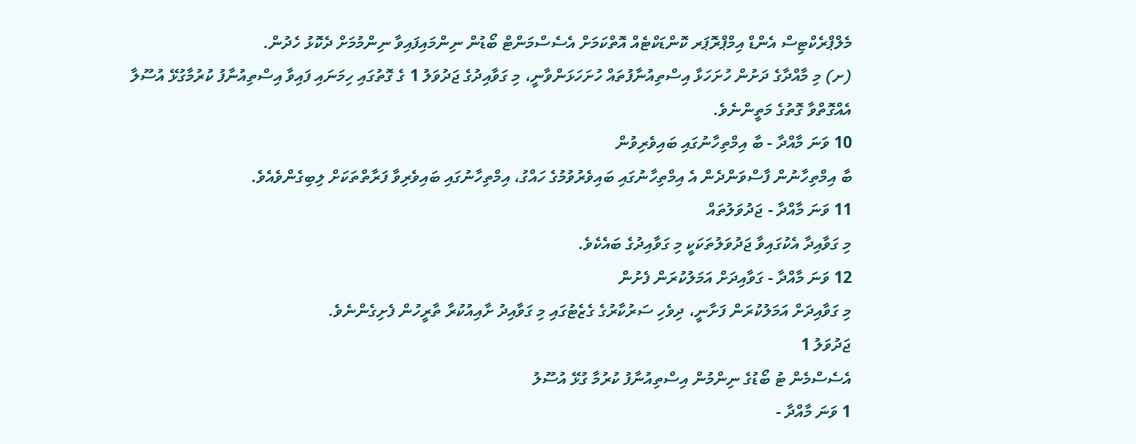މެލްޕްރެކްޓިސް އެންޑް އިމްޕްރޮޕަރ ކޮންޑަކްޓެއް އޮތްކަމަށް އެސެސްމަންޓް ބޯޑުން ނިންމައިފައިވާ ނިންމުމަށް ދެކޮޅު ހެދުން.
(ށ) މި މާއްދާގެ ދަށުން ހުށަހަޅާ އިސްތިއުނާފުތައް ހުށަހަޅަންވާނީ، މި ގަވާއިދުގެ ޖަދުވަލު 1 ގެ ގޮތުގައި ހިމަނައި ފައިވާ އިސްތިއުނާފު ކުރުމާގުޅޭ އުސޫލާ އެއްގޮތްވާ ގޮތުގެ މަތީންނެވެ.
10 ވަނަ މާއްދާ - ބާ އިމްތިހާނުގައި ބައިވެރިވުން
ބާ އިމްތިހާނުން ފާސްވަންދެން އެ އިމްތިހާނުގައި ބައިވެރުވުމުގެ ހައްގު، އިމްތިހާނުގައި ބައިވެރިވާ ފަރާތްތަކަށް ލިބިގެންވެއެވެ.
11 ވަނަ މާއްދާ - ޖަދުވަލުތައް
މި ގަވާއިދާ އެކުގައިވާ ޖަދުވަލުތަކަކީ މި ގަވާއިދުގެ ބައެކެވެ.
12 ވަނަ މާއްދާ - ގަވާއިދަށް އަމަލުކުރަން ފެށުން
މި ގަވާއިދަށް އަމަލުކުރަން ފަށާނީ، ދިވެހި ސަރުކާރުގެ ގެޒެޓުގައި މި ގަވާއިދު ށާއިއުކުރާ ތާރީހުން ފެށިގެންނެވެ.
ޖަދުވަލު 1
އެސެސްމެން ޓު ބޯޑުގެ ނިންމުން އިސްތިއުނާފު ކުރުމާ ގުޅޭ އުސޫލު
1 ވަނަ މާއްދާ -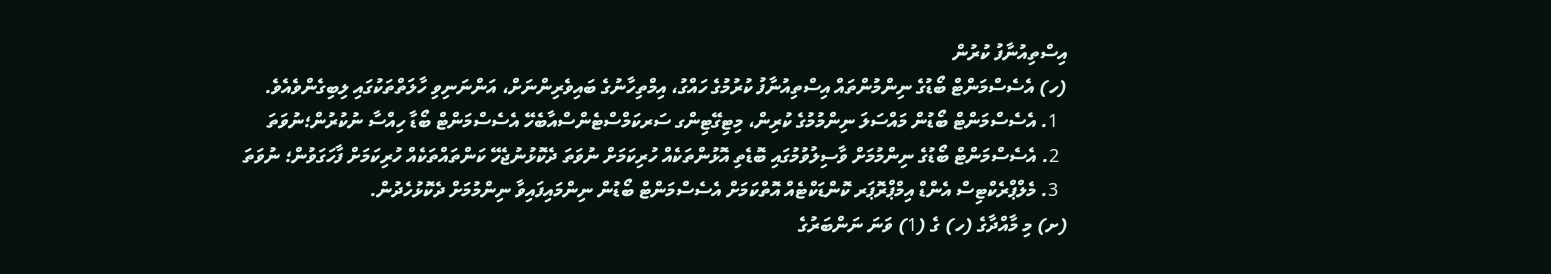އިސްތިއުނާފު ކުރުން
(ހ) އެސެސްމަންޓް ބޯޑުގެ ނިންމުންތައް އިސްތިއުނާފު ކުރުމުގެ ހައްގު، އިމްތިހާނުގެ ބައިވެރިންނަށް، އަންނަނިވި ހާލަތްތަކުގައި ލިބިގެންވެއެވެ.
  1. އެސެސްމަންޓް ބޯޑުން މައްސަލަ ނިންމުމުގެ ކުރިން، މިޓިގޭޓިންގ ސަރކަމްސްޓެންސްއާބެހޭ އެސެސްމަންޓް ބޯޑާ ހިއްސާ ނުކުރުން؛ނުވަތަ
  2. އެސެސްމަންޓް ބޯޑުގެ ނިންމުމަށް ވާސިލުވުމުގައި ބޮޑެތި އޮޅުންތަކެއް ހުރިކަމަށް ނުވަތަ ދެކޮޅުނުޖެހޭ ކަންތައްތަކެއް ހުރިކަމަށް ފާހަގަވުން؛ ނުވަތަ
  3. މެލްޕްރެކްޓިސް އެންޑް އިމްޕްރޮޕަރ ކޮންޑަކްޓެއް އޮތްކަމަށް އެސެސްމަންޓް ބޯޑުން ނިންމައިފައިވާ ނިންމުމަށް ދެކޮޅުހެދުން.
(ށ) މި މާއްދާގެ (ހ) ގެ (1) ވަނަ ނަންބަރުގެ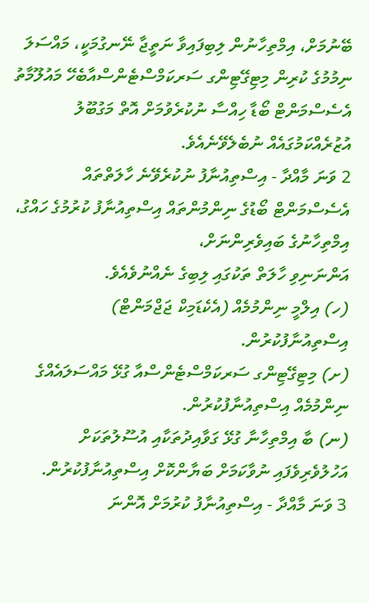ބޭނުމަށް، އިމްތިހާނުން ލިބިފައިވާ ނަތީޖާ ނޭނގުމަކީ، މައްސަލަ ނިމުމުގެ ކުރިން މިޓިގޭޓިންގ ސަރކަމްސްޓެންސްއާބެހޭ މައުލޫމާތު އެސެސްމަންޓް ބޯޑާ ހިއްސާ ނުކުރެވުމަށް އޮތް މަގުބޫލު އުޒުރެއްކަމުގައެއް ނުބެލެވޭނެއެވެ.
2 ވަނަ މާއްދާ - އިސްތިއުނާފު ނުކުރެވޭނެ ހާލަތްތައް
އެސެސްމަންޓް ބޯޑުގެ ނިންމުންތައް އިސްތިއުނާފު ކުރުމުގެ ހައްގު، އިމްތިހާނުގެ ބައިވެރިންނަށް،
އަންނަނިވި ހާލަތް ތަކުގައި ލިބިގެ ނެއްނުވެއެވެ.
(ހ) އިލްމީ ނިންމުމެއް (އެކެޑަމިކް ޖަޖްމަންޓް) އިސްތިއުނާފުކުރުން.
(ށ) މިޓިގޭޓިންގ ސަރކަމްސްޓެންސްއާ ގުޅޭ މައްސަލައެއްގެ ނިންމުމެއް އިސްތިއުނާފުކުރުން.
(ނ) ބާ އިމްތިހާނާ ގުޅޭ ގަވާއިދުތަކާއި އުސޫލުތަކަށް އަހުލުވެރިވެފައި ނުވާކަމަށް ބަޔާންކޮށް އިސްތިއުނާފުކުރުން.
3 ވަނަ މާއްދާ - އިސްތިއުނާފު ކުރުމަށް އޮންނަ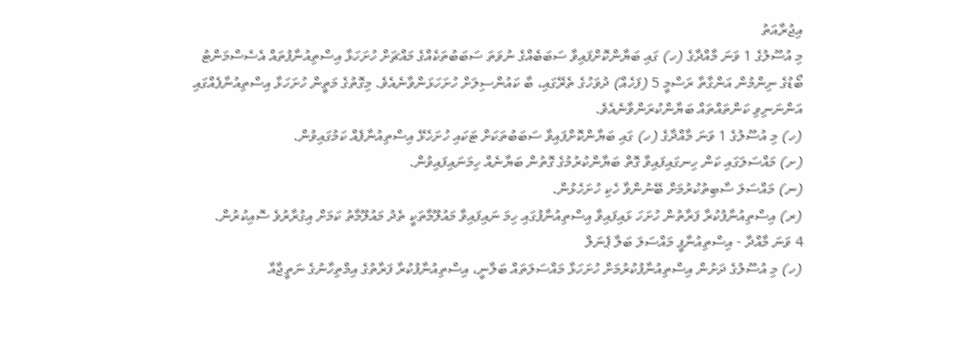އިޖުރާއަތު
މި އުސޫލުގެ 1 ވަނަ މާއްދާގެ (ހ) ގައި ބަޔާންކޮށްފައިވާ ސަބަބެއްގެ ނުވަތަ ސަބަބުތަކެއްގެ މައްޗަށް ހުށަހަޅާ އިސްތިއުނާފުތައް އެސެސްމަންޓު ބޯޑުގެ ނިންމުން އަންގާތާ ރަސްމީ 5 (ފަހެއް) ދުވަހުގެ ތެރޭގައި، ބާ ކައުންސިލަށް ހުށަހަޅަންވާނެއެވެ. މިގޮތުގެ މަތީން ހުށަހަޅާ އިސްތިއުނާފެއްގައި އަންނަނިވި ކަންތައްތައް ބަޔާންކުރަންވާނެއެވެ.
(ހ) މި އުސޫލުގެ 1 ވަނަ މާއްދާގެ (ހ) ގައި ބަޔާންކޮށްފައިވާ ސަބަބުތަކަށް ޓަކައި ހުށަހެޅޭ އިސްތިއުނާފެއް ކަމުގައިވުން.
(ށ) މައްސަލަގައި ކަން ހިނގައިފައިވާ ގޮތް ބަޔާންކުރުމުގެ ގޮތުން ބަޔާނެއް ހިމަނައިފައިވުން.
(ނ) މައްސަލަ ސާބިތުކުރުމަށް ބޭނުންވާ ހެކި ހުށަހެޅުން.
(ރ) އިސްތިއުނާފުކުރާ ފަރާތުން ހުށަހަ ޅައިފައިވާ އިސްތިއުނާފުގައި ހިމަ ނައިފައިވާ މައުލޫމާތަކީ ތެދު މައުލޫމާތު ކަމަށް އިގުރާރުވެ ސޮއިކުރުން.
4 ވަނަ މާއްދާ - އިސްތިއުނާފީ މައްސަލަ ބަލާ ޕެނަލް
(ހ) މި އުސޫލުގެ ދަށުން އިސްތިއުނާފުކުރުމަށް ހުށަހަޅާ މައްސަލަތައް ބަލާނީ، އިސްތިއުނާފުކުރާ ފަރާތުގެ އިމްތިހާނުގެ ނަތީޖާއާ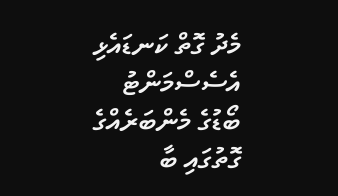މެދު ގޮތް ކަނޑައެޅި އެސެސްމަންޓު ބޯޑުގެ މެންބަރެއްގެ ގޮތުގައި ބާ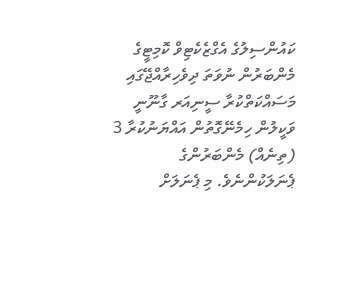ކައުންސިލުގެ އެގްޒެކެޓިވް ކޮމިޓީގެ މެންބަރުން ނުވަތަ ދިވެހިރާއްޖޭގައި މަސައްކަތްކުރާ ސީނިއަރ ގާނޫނީ ވަކީލުން ހިމެނޭގޮތުން އައްޔަނުކުރާ 3 (ތިނެއް) މެންބަރުންގެ ޕެނަލަކުންނެވެ. މި ޕެނަލަށް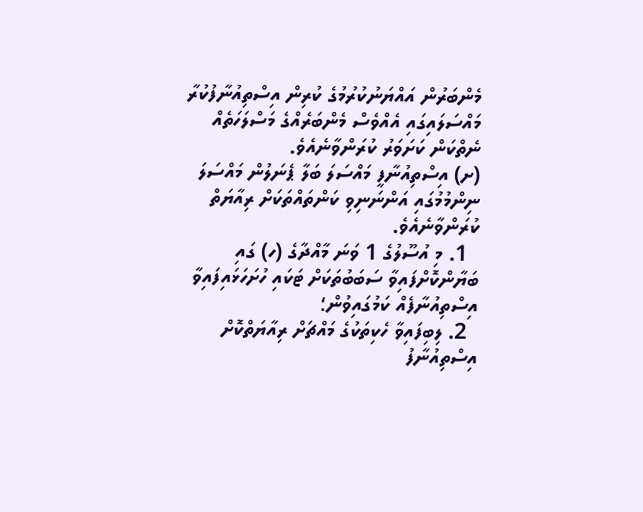މެންބަރުން އައްޔަނުކުރުމުގެ ކުރިން އިސްތިއުނާފުކުރާ މައްސަލައިގައި އެއްވެސް މެންބަރެއްގެ މަސްލަހަތެއް ނެތްކަން ކަށަވަރު ކުރަންވާނެއެވެ.
(ށ) އިސްތިއުނާފީ މައްސަލަ ބަލާ ޕެނަލުން މައްސަލަ ނިންމުމުގައި އަންނަނިވި ކަންތައްތަކަށް ރިއާޔަތް ކުރަންވާނެއެވެ.
  1. މި އުސޫލުގެ 1 ވަނަ މާއްދާގެ (ހ) ގައި ބަޔާންކޮށްފައިވާ ސަބަބުތަކަށް ޓަކައި ހުށަހަޅައިފައިވާ އިސްތިއުނާފެއް ކަމުގައިވުން؛
  2. ލިބިފައިވާ ހެކިތަކުގެ މައްޗަށް ރިއާޔަތްކޮށް އިސްތިއުނާފު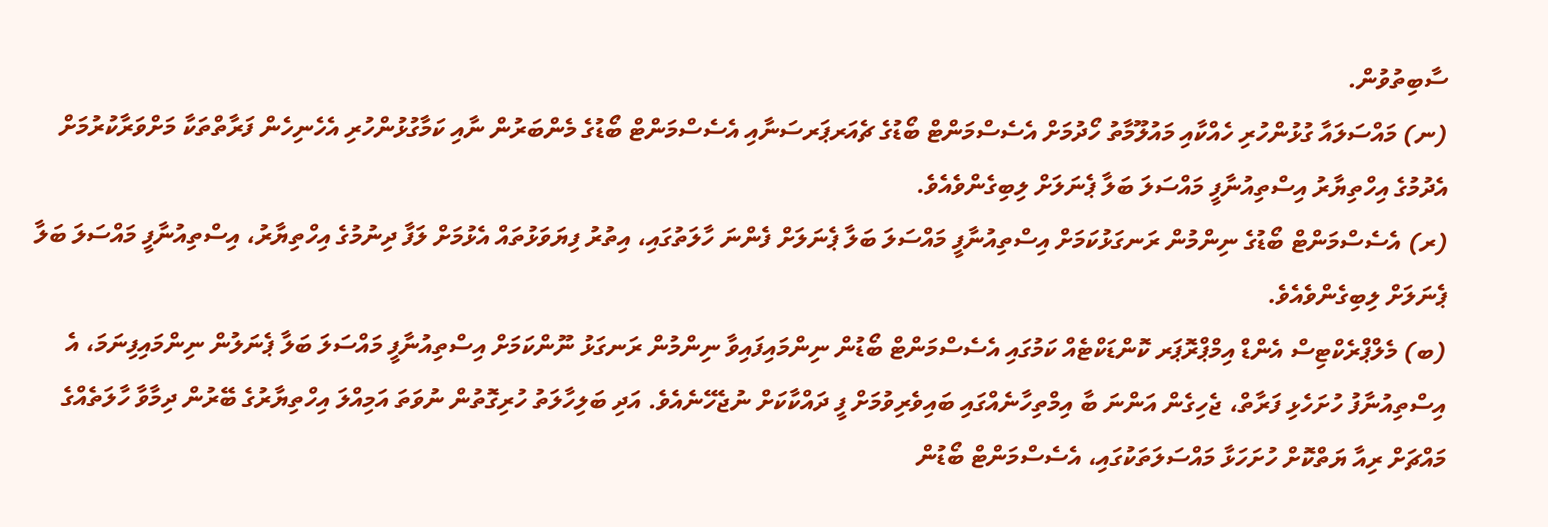ސާބިތުވުން.
(ނ) މައްސަލައާ ގުޅުންހުރި ހެއްކާއި މައުލޫމާތު ހޯދުމަށް އެސެސްމަންޓް ބޯޑުގެ ޗެއަރޕަރސަނާއި އެސެސްމަންޓް ބޯޑުގެ މެންބަރުން ނާއި ކަމާގުޅުންހުރި އެހެނިހެން ފަރާތްތަކާ މަށްވަރާކުރުމަށް އެދުމުގެ އިހްތިޔާރު އިސްތިއުނާފީ މައްސަލަ ބަލާ ޕެނަލަށް ލިބިގެންވެއެވެ.
(ރ) އެސެސްމަންޓް ބޯޑުގެ ނިންމުން ރަނގަޅުކަމަށް އިސްތިއުނާފީ މައްސަލަ ބަލާ ޕެނަލަށް ފެންނަ ހާލަތުގައި، އިތުރު ފިޔަވަޅުތައް އެޅުމަށް ލަފާ ދިނުމުގެ އިހްތިޔާރު، އިސްތިއުނާފީ މައްސަލަ ބަލާ ޕެނަލަށް ލިބިގެންވެއެވެ.
(ބ) މެލްޕްރެކްޓިސް އެންޑް އިމްޕްރޮޕަރ ކޮންޑަކްޓެއް ކަމުގައި އެސެސްމަންޓް ބޯޑުން ނިންމައިފައިވާ ނިންމުން ރަނގަޅު ނޫންކަމަށް އިސްތިއުނާފީ މައްސަލަ ބަލާ ޕެނަލުން ނިންމައިފިނަމަ، އެ އިސްތިއުނާފު ހުށަހެޅި ފަރާތް، ޖެހިގެން އަންނަ ބާ އިމްތިހާނެއްގައި ބައިވެރިވުމަށް ފީ ދައްކާކަށް ނުޖެހޭނެއެވެ. އަދި ބަލިހާލަތު ހުރިގޮތުން ނުވަތަ އަމިއްލަ އިހްތިޔާރުގެ ބޭރުން ދިމާވާ ހާލަތެއްގެ މައްޗަށް ރިއާ ޔަތްކޮށް ހުށަހަޅާ މައްސަލަތަކުގައި، އެސެސްމަންޓް ބޯޑުން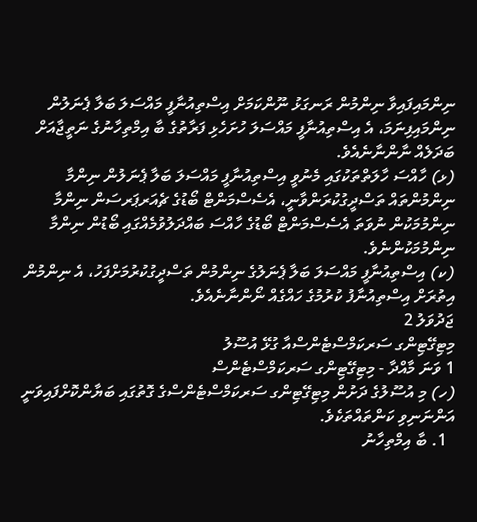ނިންމައިފައިވާ ނިންމުން ރަނގަޅު ނޫންކަމަށް އިސްތިއުނާފީ މައްސަލަ ބަލާ ޕެނަލުން ނިންމައިފިނަމަ، އެ އިސްތިއުނާފީ މައްސަލަ ހުށަހެޅި ފަރާތުގެ ބާ އިމްތިހާނުގެ ނަތީޖާއަށް ބަދަލެއް ނާންނާނެއެވެ.
(ޅ) ހާއްސަ ހާލަތްތަކުގައި މެނުވީ އިސްތިއުނާފީ މައްސަލަ ބަލާ ޕެނަލުން ނިންމާ ނިންމުންތައް ތަސްދީގުކުރަންވާނީ، އެސެސްމަންޓް ބޯޑުގެ ޗެއަރޕަރސަން ނިންމާ ނިންމުމަކުން ނުވަތަ އެސެސްމަންޓް ބޯޑުގެ ހާއްސަ ބައްދަލުވުމެއްގައި ބޯޑުން ނިންމާ ނިންމުމަކުންނެވެ.
(ކ) އިސްތިއުނާފީ މައްސަލަ ބަލާ ޕެނަލުގެ ނިންމުން ތަސްދީގުކުރުމަށްފަހު، އެ ނިންމުން އިތުރަށް އިސްތިއުނާފު ކުރުމުގެ ހައްގެއް ނޯންނާނެއެވެ.
ޖަދުވަލު 2
މިޓިގޭޓިންގ ސަރކަމްސްޓެންސްއާ ގުޅޭ އުސޫލު
1 ވަނަ މާއްދާ - މިޓިގޭޓިންގ ސަރކަމްސްޓެންސް
(ހ) މި އުސޫލުގެ ދަށުން މިޓިގޭޓިންގ ސަރކަމްސްޓެންސްގެ ގޮތުގައި ބަޔާންކޮށްފައިވަނީ އަންނަނިވި ކަންތައްތަކެވެ.
  1. ބާ އިމްތިހާނު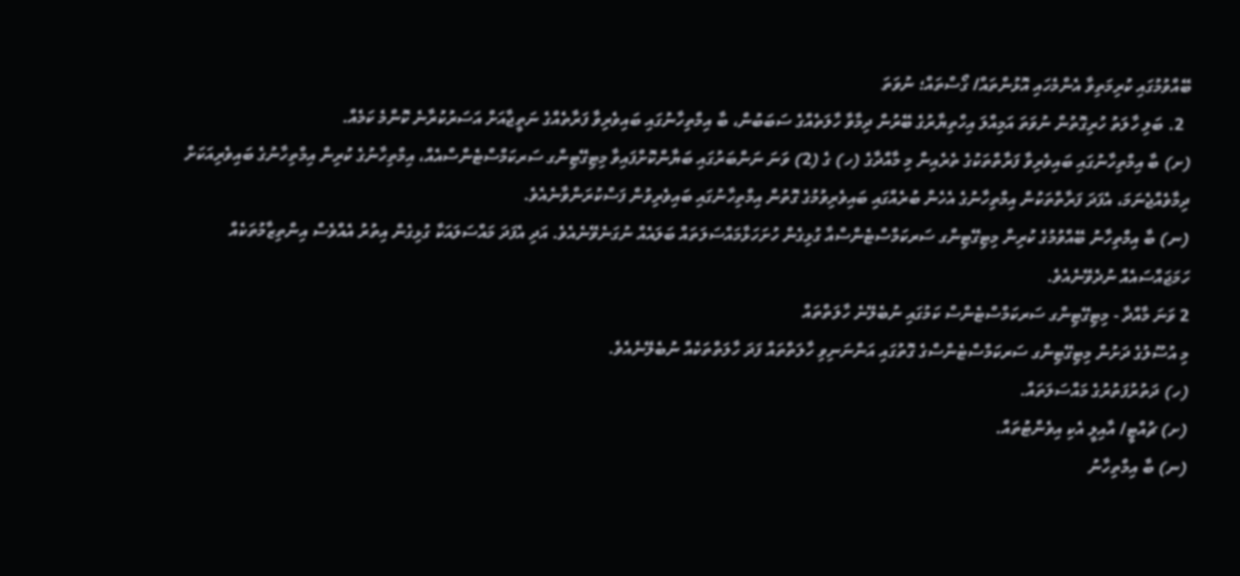ބޭއްވުމުގައި ކުރިމަތިވާ އެންމެހައި އޮޅުންތައް/ ގޯސްތައް؛ ނުވަތަ
  2. ބަލި ހާލަތު ހުރިގޮތުން ނުވަތަ އަމިއްލަ އިހްތިޔާރުގެ ބޭރުން ދިމާވާ ހާލަތެއްގެ ސަބަބުން، ބާ އިމްތިހާނުގައި ބައިވެރިވާ ފަރާތެއްގެ ނަތީޖާއަށް އަސަރުކުރާނެ ކޮންމެ ކަމެއް.
(ށ) ބާ އިމްތިހާނުގައި ބައިވެރިވާ ފަރާތްތަކުގެ ތެރެއިން މި މާއްދާގެ (ހ) ގެ (2) ވަނަ ނަންބަރުގައި ބަޔާންކޮށްފައިވާ މިޓިގޭޓިންގ ސަރކަމްސްޓެންސްއެއް، އިމްތިހާނުގެ ކުރިން އިމްތިހާނުގެ ބައިވެރިއަކަށް ދިމާވެއްޖެނަމަ، އެފަދަ ފަރާތްތަކުން އިމްތިހާނުގެ އެހެން ބުރެއްގައި ބައިވެރިވުމުގެ ގޮތުން އިމްތިހާނުގައި ބައިވެރިވުން ފަސްކުރަންވާނެއެވެ.
(ނ) ބާ އިމްތިހާނު ބޭއްވުމުގެ ކުރިން މިޓިގޭޓިންގ ސަރކަމްސްޓެންސްއާ ގުޅިގެން ހުށަހަޅާމައްސަލަތައް ބަލައެއް ނުގަނެވޭނެއެވެ. އަދި އެފަދަ މައްސަލައަކާ ގުޅިގެން އިތުރު އެއްވެސް އިންތިޒާމުތަކެއް ހަމަޖައްސައެއް ނުދެވޭނެއެވެ.
2 ވަނަ މާއްދާ - މިޓިގޭޓިންގ ސަރކަމްސްޓެންސް ކަމުގައި ނުބެލޭނެ ހާލަތްތައް
މި އުސޫލުގެ ދަށުން މިޓިގޭޓިންގ ސަރކަމްސްޓެންސްގެ ގޮތުގައި އަންނަނިވި ހާލަތްތައް ފަދަ ހާލަތްތަކެއް ނުބެލޭނެއެވެ.
(ހ) ދަތުރުފަތުރުގެ މައްސަލަތައް.
(ށ) ޗުއްޓީ/ އާއިލީ އެކި އިވެންޓުތައް.
(ނ) ބާ އިމްތިހާނު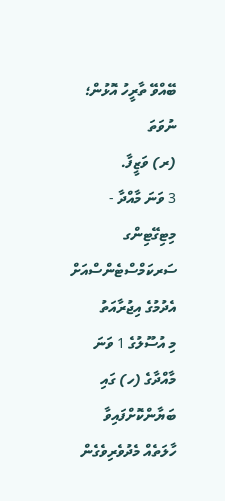ބޭއްވޭ ތާރީހު އޮޅުން؛ ނުވަތަ
(ރ) ވަޒީފާ.
3 ވަނަ މާއްދާ - މިޓިގޭޓިންގ ސަރކަމްސްޓެންސްއަށް އެދުމުގެ އިޖުރާއަތު
މި އުސޫލުގެ 1 ވަނަ މާއްދާގެ (ހ) ގައި ބަޔާންކޮށްފައިވާ ހާލަތެއް މެދުވެރިވެގެން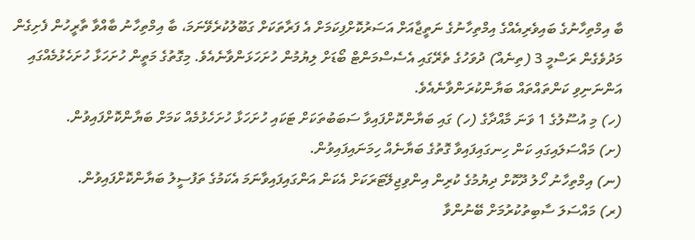ބާ އިމްތިހާނުގެ ބައިވެރިއެއްގެ އިމްތިހާނުގެ ނަތީޖާއަށް އަސަރުކޮށްފިކަމަށް އެ ފަރާތަކަށް ގަބޫލުކުރެވޭނަމަ، ބާ އިމްތިހާނު ބާއްވާ ތާރީހުން ފެށިގެން މަދުވެގެން ރަސްމީ 3 (ތިނެއް) ދުވަހުގެ ތެރޭގައި އެސެސްމަންޓް ބޯޑަށް ލިޔުމުން ހުށަހަޅަންވާނެއެވެ. މިގޮތުގެ މަތީން ހުށަހަޅާ ހުށަހެޅުމެއްގައި އަންނަނިވި ކަންތައްތައް ބަޔާންކުރަންވާނެއެވެ.
(ހ) މި އުސޫލުގެ 1 ވަނަ މާއްދާގެ (ހ) ގައި ބަޔާންކޮށްފައިވާ ސަބަބުތަކަށް ޓަކައި ހުށަހަޅާ ހުށަހެޅުމެއް ކަމަށް ބަޔާންކޮށްފައިވުން.
(ށ) މައްސަލައިގައި ކަން ހިނގައިފައިވާ ގޮތުގެ ބަޔާނެއް ހިމަނައިފައިވުން.
(ނ) އިމްތިހާނު ހޯލު ދޫކޮށް ދިޔުމުގެ ކުރިން އިންވިޖިލޭޓަރަކަށް އެކަން އަންގައިފައިވާނަމަ އެކަމުގެ ތަފުސީލު ބަޔާންކޮށްފައިވުން.
(ރ) މައްސަލަ ސާބިތުކުރުމަށް ބޭނުންވާ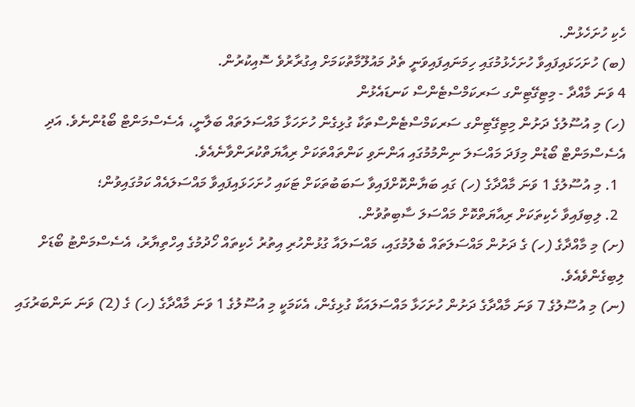ހެކި ހުށަހެޅުން.
(ބ) ހުށަހަޅައިފައިވާ ހުށަހެޅުމުގައި ހިމަނައިފައިވަނީ ތެދު މައުލޫމާތުކަމަށް އިގުރާރުވެ ސޮއިކުރުން.
4 ވަނަ މާއްދާ - މިޓިގޭޓިންގ ސަރކަމްސްޓެންސް ކަނޑައެޅުން
(ހ) މި އުސޫލުގެ ދަށުން މިޓިގޭޓިންގ ސަރކަމްސްޓެންސްތަކާ ގުޅިގެން ހުށަހަޅާ މައްސަލަތައް ބަލާނީ، އެސެސްމަންޓް ބޯޑުންނެވެ. އަދި އެސެސްމަންޓް ބޯޑުން މިފަދަ މައްސަލަ ނިންމުމުގައި އަންނަވި ކަންތައްތަކަށް ރިއާޔަތްކުރަންވާނެއެވެ.
  1. މި އުސޫލުގެ 1 ވަނަ މާއްދާގެ (ހ) ގައި ބަޔާންކޮށްފައިވާ ސަބަބުތަކަށް ޓަކައި ހުށަހަޅައިފައިވާ މައްސަލައެއް ކަމުގައިވުން؛
  2. ލިބިފައިވާ ހެކިތަކަށް ރިއާޔަތްކޮށް މައްސަލަ ސާބިތުވުން.
(ށ) މި މާއްދާގެ (ހ) ގެ ދަށުން މައްސަލަތައް ބެލުމުގައި، މައްސަލައާ ގުޅުންހުރި އިތުރު ހެކިތައް ހޯދުމުގެ އިހްތިޔާރު، އެސެސްމަންޓު ބޯޑަށް ލިބިގެންވެއެވެ.
(ނ) މި އުސޫލުގެ 7 ވަނަ މާއްދާގެ ދަށުން ހުށަހަޅާ މައްސަލައަކާ ގުޅިގެން، އެކަމަކީ މި އުސޫލުގެ 1 ވަނަ މާއްދާގެ (ހ) ގެ (2) ވަނަ ނަންބަރުގައި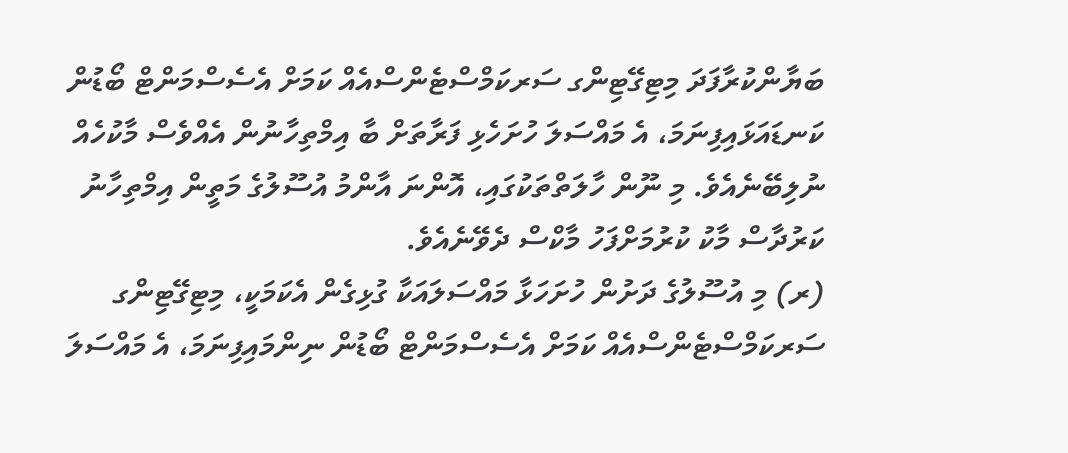ބަޔާންކުރާފަދަ މިޓިގޭޓިންގ ސަރކަމްސްޓެންސްއެއް ކަމަށް އެސެސްމަންޓް ބޯޑުން ކަނޑައަޅައިފިނަމަ، އެ މައްސަލަ ހުށަހެޅި ފަރާތަށް ބާ އިމްތިހާނުން އެއްވެސް މާކުހެއް ނުލިބޭނެއެވެ. މި ނޫން ހާލަތްތަކުގައި، އޮންނަ އާންމު އުސޫލުގެ މަތީން އިމްތިހާނު ކަރުދާސް މާކު ކުރުމަށްފަހު މާކްސް ދެވޭނެއެވެ.
(ރ) މި އުސޫލުގެ ދަށުން ހުށަހަޅާ މައްސަލައަކާ ގުޅިގެން އެކަމަކީ، މިޓިގޭޓިންގ ސަރކަމްސްޓެންސްއެއް ކަމަށް އެސެސްމަންޓް ބޯޑުން ނިންމައިފިނަމަ، އެ މައްސަލަ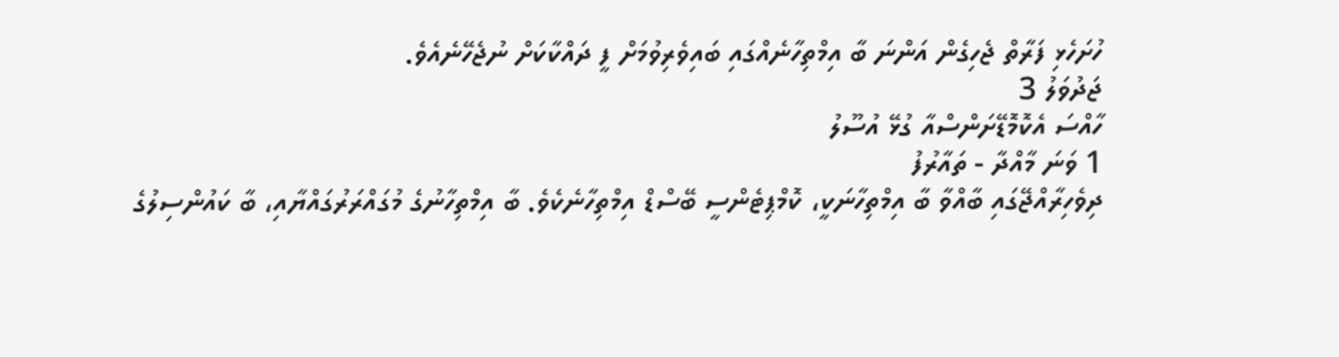ހުށަހެޅި ފަރާތް ޖެހިގެން އަންނަ ބާ އިމްތިހާނެއްގައި ބައިވެރިވުމަށް ފީ ދައްކާކަށް ނުޖެހޭނެއެވެ.
ޖަދުވަލު 3
ހާއްސަ އެކޮމޮޑޭށަންސްއާ ގުޅޭ އުސޫލު
1 ވަނަ މާއްދާ - ތައާރުފު
ދިވެހިރާއްޖޭގައި ބާއްވާ ބާ އިމްތިހާނަކީ، ކޮމްޕިޓެންސީ ބޭސްޑް އިމްތިހާނެކެވެ. ބާ އިމްތިހާނުގެ މުގައްރަރުގައްޔާއި، ބާ ކައުންސިލުގެ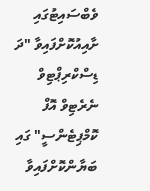ވެބްސައިޓުގައި ށާއިއުކޮށްފައިވާ "ދަ ޑިސްކްރިޕްޓިވް ނެރެޓިވް އޮފް ކޮމްޕިޓެންސީ" ގައި ބަޔާންކޮށްފައިވާ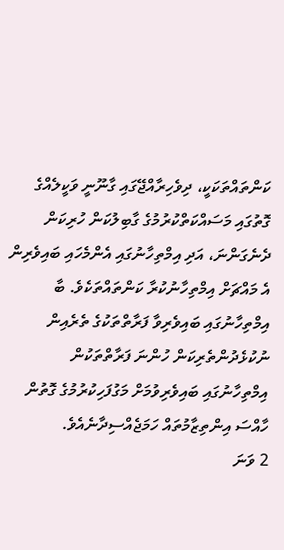ކަންތައްތަކަކީ، ދިވެހިރާއްޖޭގައި ގާނޫނީ ވަކީލެއްގެ ގޮތުގައި މަސައްކަތްކުރުމުގެ ގާބިލުކަން ހުރިކަން ދެނެގަންނަ، އަދި އިމްތިހާނުގައި އެންމެހައި ބައިވެރިން އެ މައްޗަށް އިމްތިހާނުކުރާ ކަންތައްތަކެވެ. ބާ އިމްތިހާނުގައި ބައިވެރިވާ ފަރާތްތަކުގެ ތެރެއިން ނުކުޅެދުންތެރިކަން ހުންނަ ފަރާތްތަކުން އިމްތިހާނުގައި ބައިވެރިވުމަށް މަގުފަހިކުރުމުގެ ގޮތުން ހާއްސަ އިންތިޒާމުތައް ހަމަޖެއްސިދާނެއެވެ.
2 ވަނަ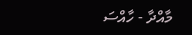މާއްދާ - ހާއްސަ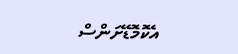އެކޮމޮޑޭށަންސް